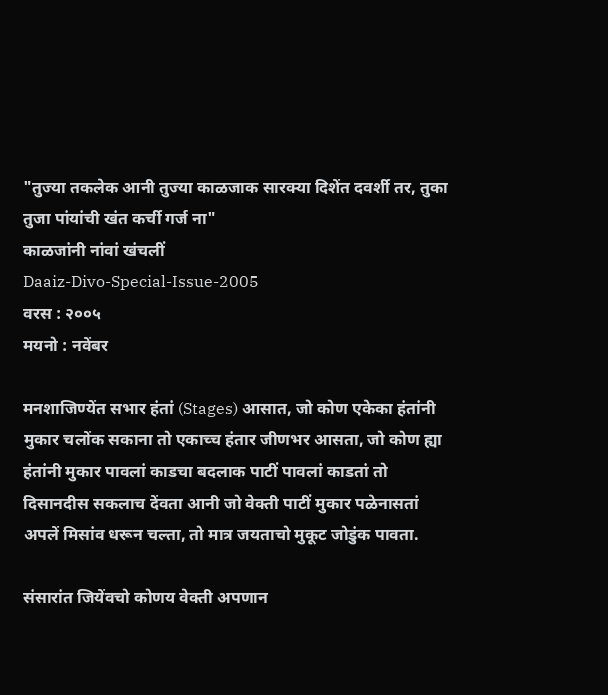"तुज्या तकलेक आनी तुज्या काळजाक सार‍क्या दिशेंत दवर्शी तर, तुका तुजा पांयांची खंत कर्ची गर्ज ना"
काळजांनी नांवां खंचलीं
Daaiz-Divo-Special-Issue-2005
वरस : २००५
मयनो : नवेंबर

मनशाजिण्येंत सभार हंतां (Stages) आसात, जो कोण एकेका हंतांनी मुकार चलोंक सकाना तो एकाच्च हंतार जीण‌भर आसता, जो कोण ह्या हंतांनी मुकार पावलां काडचा बदलाक पाटीं पावलां काडतां तो दिसान‌दीस सकलाच देंवता आनी जो वेक्ती पाटीं मुकार पळेनासतां अपलें मिसांव धरून चल्ता, तो मात्र जयताचो मुकूट जोडुंक पावता.

संसारांत जियेंवचो कोण‌य वेक्ती अपणान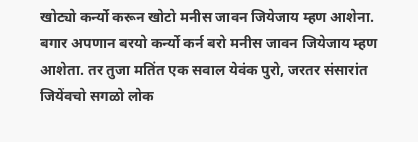खोट्यो कर्न्यो करून खोटो मनीस जावन जियेजाय म्हण आशेना. बगार अपणान बर‍यो कर्न्यो कर्न बरो मनीस जावन जियेजाय म्हण आशेता. तर तुजा मतिंत एक सवाल येवंक पुरो, जर‌तर संसारांत जियेंवचो सगळो लोक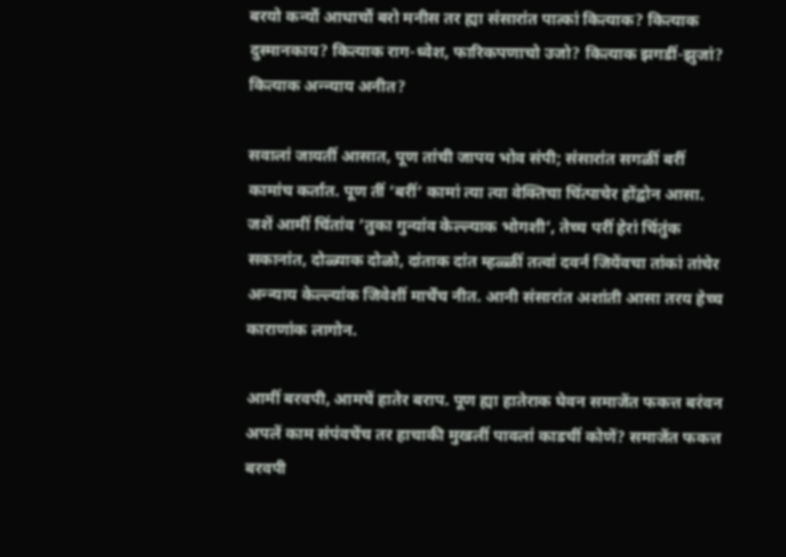बर‍यो कर्न्यो आधार्चो बरो मनीस तर ह्या संसारांत पात्कां कित्याक? कित्याक दुस्मानकाय? कित्याक राग-ध्वेश, फारिकपणाचो उजो? कित्याक झगडीं-झुजां? कित्याक अन्न्याय अनीत?

सवालां जायतीं आसात, पूण तांची जाप‌य भोव संपी; संसारांत सगळीं बरीं कामांच कर्तात. पूण तीं ’बरीं’ कामां त्या त्या वेक्तिचा चिंत्पाचेर होंद्वोन आसा. जशें आमीं चिंतांव ’तुका गुन्यांव केल्ल्याक भोगशी’, तेच्च परीं हेरां चिंतुंक सकानांत, दोळ्याक दोळो, दांताक दांत म्हळ्ळीं तत्वां दवर्न जियेंवचा तांकां तांचेर अन्न्याय केल्ल्यांक जिवेशीं मार्चेंच नीत. आनी संसारांत अशांती आसा तर‌य हेच्च काराणांक लागोन.

आमीं बरवपी, आमचें हातेर बराप. पूण ह्या हातेराक घेवन समाजेंत फकत्त बरंवन अपलें काम संपंवचेंच तर हाचाकी मुखलीं पावलां काडचीं कोणें? समाजेंत फकत्त बरवपी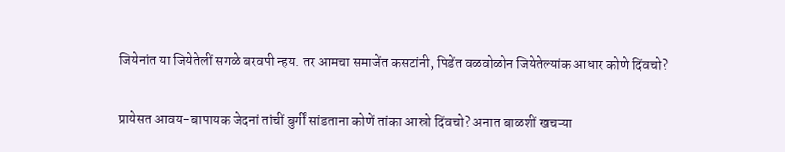जियेनांत या जियेतेलीं सगळे बरवपी न्हय. तर आमचा समाजेंत कसटांनी, पिडेंत वळवोळोन जियेतेल्यांक आधार कोणे दिंवचो?

प्रायेसत आवय-बापायक जेदनां तांचीं बुर्गीं सांडताना कोणें तांका आस्रो दिंवचो? अनात बाळशीं खचऱ्या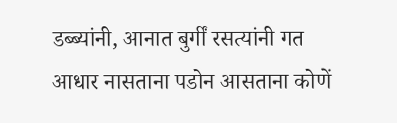डब्ब्यांनी, आनात बुर्गीं रसत्यांनी गत आधार नासताना पडोन आसताना कोणें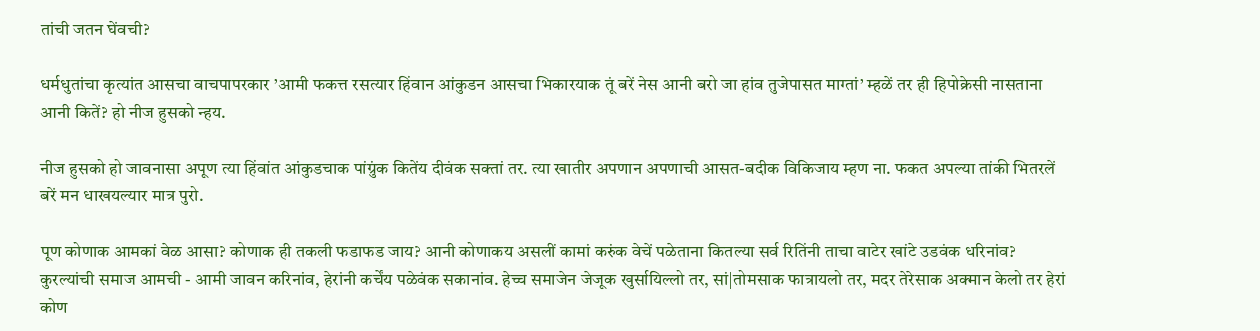तांची जतन घेंवची?

धर्म‌धुतांचा कृत्यांत आसचा वाचपापरकार ’आमी फकत्त रसत्यार हिंवान आंकुडन आसचा भिकार‍याक तूं बरें नेस आनी बरो जा हांव तुजेपासत माग्तां’ म्हळें तर ही हिपोक्रेसी नासताना आनी कितें? हो नीज हुसको न्हय.

नीज हुसको हो जावनासा अपूण त्या हिंवांत आंकुडचाक पांग्रुंक कितेंय दीवंक सक्तां तर. त्या खातीर अपणान अपणाची आसत-बदीक विकिजाय म्हण ना. फकत अपल्या तांकी भितरलें बरें मन धाखयल्यार मात्र पुरो.

पूण कोणाक आमकां वेळ आसा? कोणाक ही तकली फडाफड जाय? आनी कोणाक‌य असलीं कामां करुंक वेचें पळेताना कितल्या सर्व रितिंनी ताचा वाटेर खांटे उडवंक धरिनांव? कुरल्यांची समाज आमची - आमी जावन करिनांव, हेरांनी कर्चेंय पळेवंक सकानांव. हेच्च समाजेन जेजूक खुर्सायिल्लो तर, सां|तोमसाक फात्रायलो तर, मदर तेरेसाक अक्मान केलो तर हेरां कोण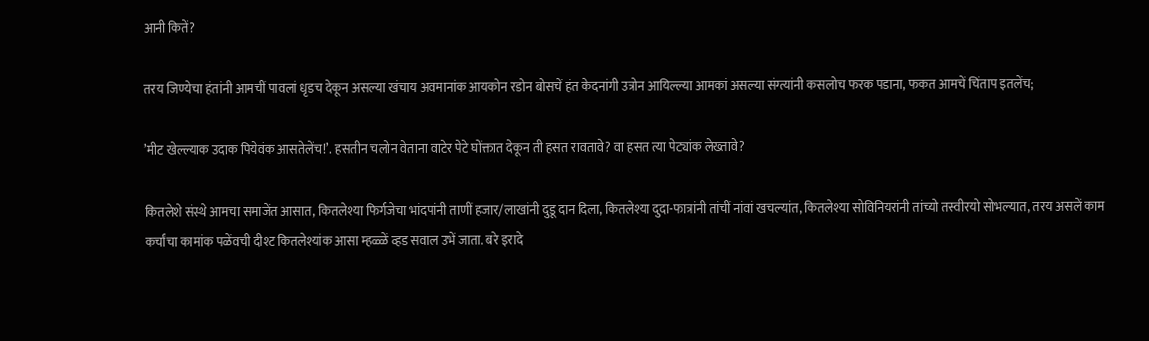आनी कितें?

तर‌य जिण्येचा हंतांनी आमचीं पावलां धृड‌च देकून असल्या खंचाय अवमानांक आयकोन रडोन बोसचें हंत केदनांगी उत्रोन आयिल्ल्या आमकां असल्या संग्त्यांनी कसलोच फरक पडाना, फकत आमचें चिंताप इतलेंच;

’मीट खेल्ल्याक उदाक पियेवंक आसतेलेंच!’. हसतीन चलोन वेताना वाटेर पेटे घोंक्तात देकून ती हसत रावतावे? वा हसत त्या पेट्यांक लेख्तावे?

कितलेशे संस्थे आमचा समाजेंत आसात, कितलेश्या फिर्गजेचा भांदपांनी ताणीं हजार/लाखांनी दुडू दान दिला, कितलेश्या दुदा-फात्रांनी तांचीं नांवां खचल्यांत, कितलेश्या सोविनियरांनी तांच्यो तस्वीर‍यो सोभल्यात, तर‌य असलें काम कर्चांचा कामांक पळेंवची दीश्ट कितलेश्यांक आसा म्हळ्ळें व्हड सवाल उभें जाता. बरे इरादे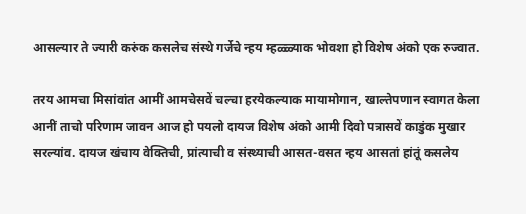आसल्यार ते ज्यारी करुंक कसलेच संस्थे गर्जेचे न्हय म्हळ्ळ्याक भोवशा हो विशेष अंको एक रुज्वात.

तर‌य आमचा मिसांवांत आमीं आमचेसवें चल्चा हर‌येकल्याक मायामोगान, खाल्तेपणान स्वागत केला आनीं ताचो परिणाम जावन आज हो पयलो दायज विशेष अंको आमी दिवो पत्रासवें काडुंक मुखार सरल्यांव. दायज खंचाय वेक्तिची, प्रांत्याची व संस्थ्याची आसत-वसत न्हय आसतां हांतूं कसलेय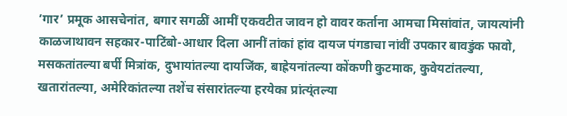’गार’ प्रमूक आसचेनांत, बगार सगळीं आमीं एकवटीत जावन हो वावर कर्ताना आमचा मिसांवांत, जायत्यांनी काळजाथावन सहकार-पाटिंबो-आधार दिला आनीं तांकां हांव दायज पंगडाचा नांवीं उपकार बावडुंक फावो, मसकतांतल्या बर्पी मित्रांक, दुभायांतल्या दायजिंक, बाह्रेयनांतल्या कोंकणी कुटमाक, कुवेयटांतल्या, खतारांतल्या, अमेरिकांतल्या तशेंच संसारांतल्या हर‌येका प्रांत्य्ंतल्या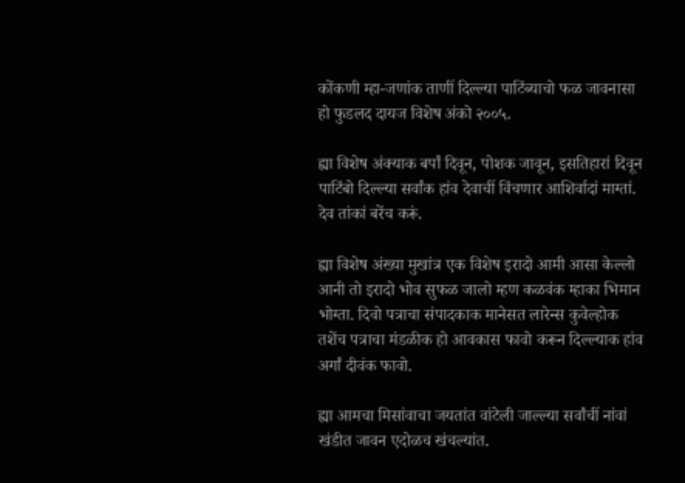कोंकणी म्हा-जणांक ताणीं दिल्ल्या पाटिंब्याचो फळ जावनासा हो फुडलद दायज विशेष अंको २००५.

ह्या विशेष अंक्याक बर्पां दिवून, पोशक जावून, इसतिहारां दिवून पाटिंबो दिल्ल्या सर्वांक हांव देवाचीं विंचणार आशिर्वादां माग्तां. देव तांकां बरेंच करूं.

ह्या विशेष अंख्या मुखांत्र एक विशेष इरादो आमी आसा केल्लो आनी तो इरादो भोव सुफळ जालो म्हण कळवंक म्हाका भिमान भोग्ता. दिवो पत्राचा संपादकाक मानेसत लारेन्स कुवेल्होक तशेंच पत्राचा मंडळीक हो आवकास फावो करून दिल्ल्याक हांव अर्गां दीवंक फावो.

ह्या आमचा मिसांवाचा जयतांत वांटेली जाल्ल्या सर्वांचीं नांवां खंडीत जावन एदोळ‌च खंचल्यांत.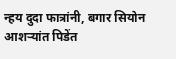न्हय दुदा फात्रांनी, बगार सियोन आशऱ्यांत पिडेंत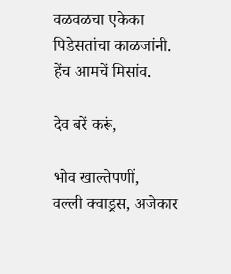वळवळचा एकेका पिडेसतांचा काळजांनी. हेंच आमचें मिसांव.

देव बरें करूं,

भोव खाल्तेपणीं,
वल्ली क्वाड्रस, अजेकार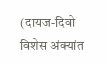(दायज-दिवो विशेस अंक्यांत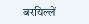बरयिल्लें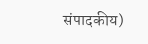संपादकीय)